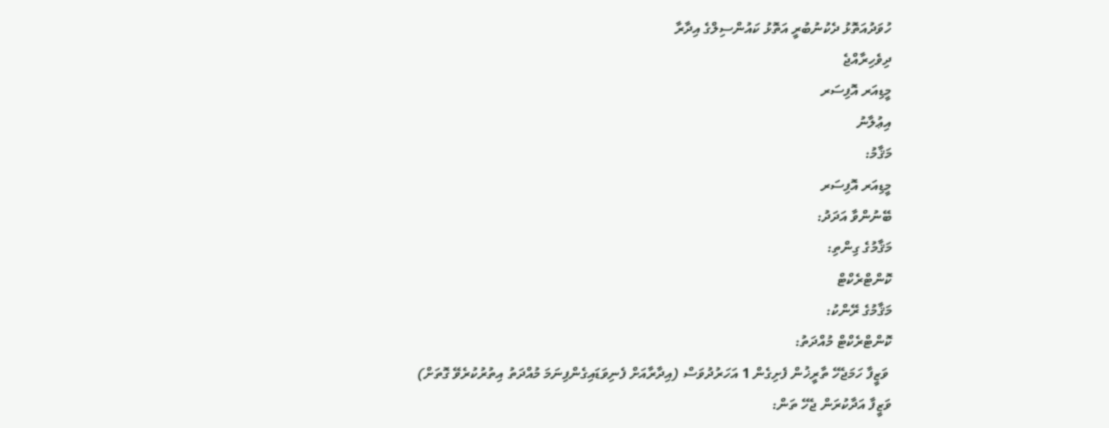ހުވަދުއަތޮޅު ދެކުނުބުރީ އަތޮޅު ކައުންސިލްގެ އިދާރާ
ދިވެހިރާއްޖެ
މީޑިއަރ އޮފިސަރ
އިޢުލާނު
މަޤާމު:
މީޑިއަރ އޮފިސަރ
ބޭނުންވާ އަދަދު:
މަޤާމުގެ ގިންތި:
ކޮންޓްރެކްޓް
މަޤާމުގެ ރޭންކު:
ކޮންޓްރެކްޓް މުއްދަތު:
 ވަޒީފާ ހަމަޖެހޭ ތާރީޚުން ފެށިގެން 1 އަހަރުދުވަސް (އިދާރާއަށް ފެނިވަޑައިގެންފިނަމަ މުއްދަތު އިތުރުކުރެވޭ ގޮތަށް)
ވަޒީފާ އަދާކުރަން ޖެހޭ ތަން: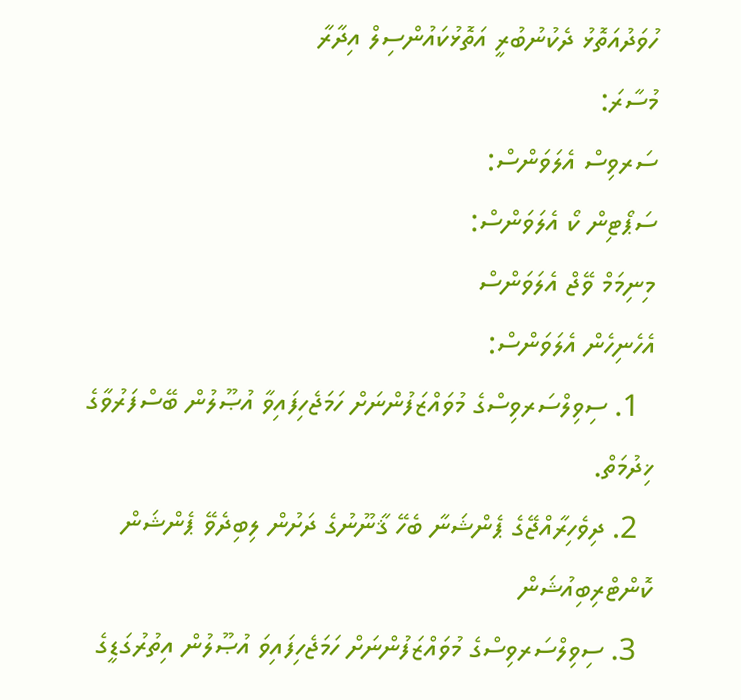ހުވަދުއަތޮޅު ދެކުނުބުރީ އަތޮޅުކައުންސިލް އިދާރާ
މުސާރަ:
ސަރވިސް އެލަވަންސް:
ސަޕޯޓިން ކޯ އެލަވަންސް:
މިނިމަމް ވޭޖް އެލަވަންސް
އެހެނިހެން އެލަވަންސް:
  1. ސިވިލްސަރވިސްގެ މުވައްޒަފުންނަށް ހަމަޖެހިފައިވާ އުޞޫލުން ބޭސްފަރުވާގެ ޚިދުމަތް.
  2. ދިވެހިރާއްޖޭގެ ޕެންޝަނާ ބެހޭ ޤާނޫނުގެ ދަށުން ލިބިދެވޭ ޕެންޝަން ކޮންޓްރިބިއުޝަން
  3. ސިވިލްސަރވިސްގެ މުވައްޒަފުންނަށް ހަމަޖެހިފައިވަ އުޞޫލުން އިތުރުގަޑީގެ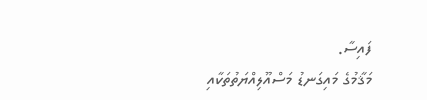ފައިސާ.
މަޤާމުގެ މައިގަނޑު މަސްއޫލިއްޔަތުތަކާއި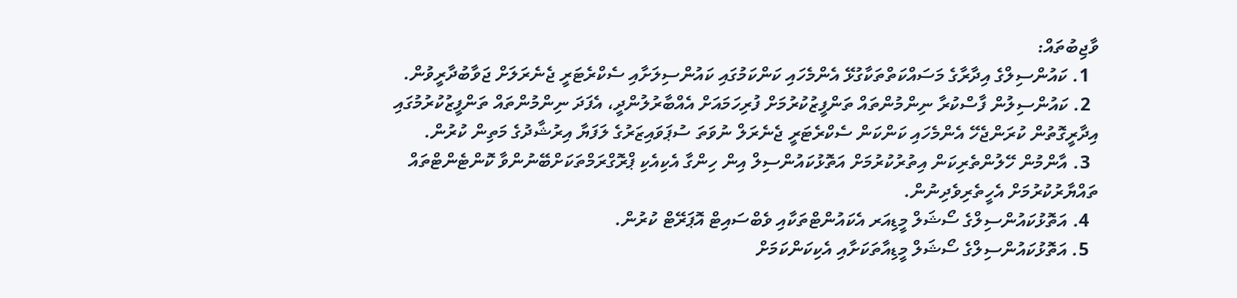ވާޖިބުތައް:
  1. ކައުންސިލްގެ އިދާރާގެ މަސައްކަތްތަކާގުޅޭ އެންމެހައި ކަންކަމުގައި ކައުންސިލަށާއި ސެކްރެޓަރީ ޖެނެރަލަށް ޖަވާބުދާރީވުން.
  2. ކައުންސިލުން ފާސްކުރާ ނިންމުންތައް ތަންފީޒުކުރުމަށް ފުރިހަމައަށް އެއްބާރުލުންދީ، އެފަދަ ނިންމުންތައް ތަންފީޒުކުރުމުގައި އިދާރީގޮތުން ކުރަންޖެހޭ އެންމެހައި ކަންކަން ސެކްރެޓަރީ ޖެނެރަލް ނުވަތަ ސުޕަވައިޒަރުގެ ލަފަޔާ އިރުޝާދުގެ މަތިން ކުރުން.
  3. އާންމުން ހޭލުންތެރިކަން އިތުރުކުރުމަށް އަތޮޅުކައުންސިލް އިން ހިންގާ އެކިއެކި ޕްރޮގްރަމްތަކަށްބޭނުންވާ ކޮންޓެންޓްތައް ތައްޔާރުކުރުމަށް އެހީތެރިވެދިނުން.
  4. އަތޮޅުކައުންސިލްގެ ސޯޝަލް މީޑިއަރ އެކައުންޓްތަކާއި ވެބްސައިޓް އޮޕަރޭޓް ކުރުން.
  5. އަތޮޅުކައުންސިލްގެ ސޯޝަލް މީޑިއާތަކަށާއި އެކިކަންކަމަށް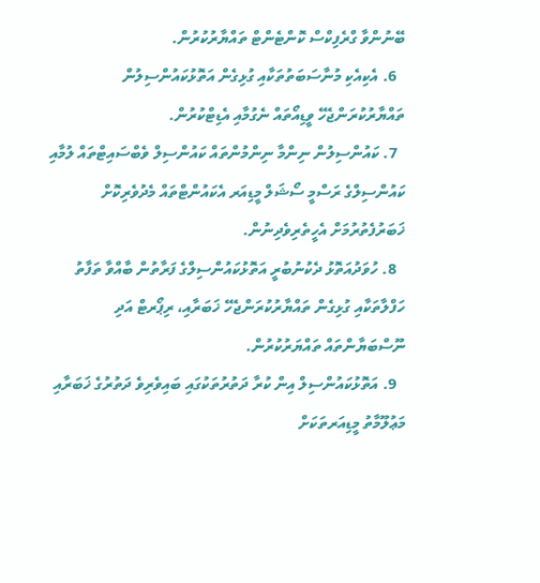ބޭނުންވާ ގްރެފިކްސް ކޮންޓެންޓް ތައްޔާރުކުރުން.
  6. އެކިއެކި މުނާސަބަތުތަކާއި ގުޅިގެން އަތޮޅުކައުންސިލުން ތައްޔާރުކުރަންޖެހޭ ވީޑިއޯތައް ނެގުމާއި އެޑިޓްކުރުން.
  7. ކައުންސިލުން ނިންމާ ނިންމުންތައް ކައުންސިލް ވެބްސައިޓްތައް ލުމާއި ކައުންސިލްގެ ރަސްމީ ސޯޝަލް މީޑިއަރ އެކައުންޓްތައް މެދުވެރިކޮށް ޚަބަރުފެތުރުމަށް އެހީތެރިވެދިނުން.
  8. ހުވަދުއަތޮޅު ދެކުނުބުރީ އަތޮޅުކައުންސިލްގެ ފަރާތުން ބާއްވާ ތަފާތު ހަފްލާތަކާއި ގުޅިގެން ތައްޔާރުކުރަންޖެހޭ ޚަބަރާއި، ރިޕޯރޓް އަދި ނޫސްބަޔާންތައް ތައްޔަރުކުރުން.
  9. އަތޮޅުކައުންސިލް އިން ކުރާ ދަތުރުތަކުގައި ބައިވެރިވެ ދަތުރުގެ ޚަބަރާއި މަޢުލޫމާތު މީޑިއަރތަކަށް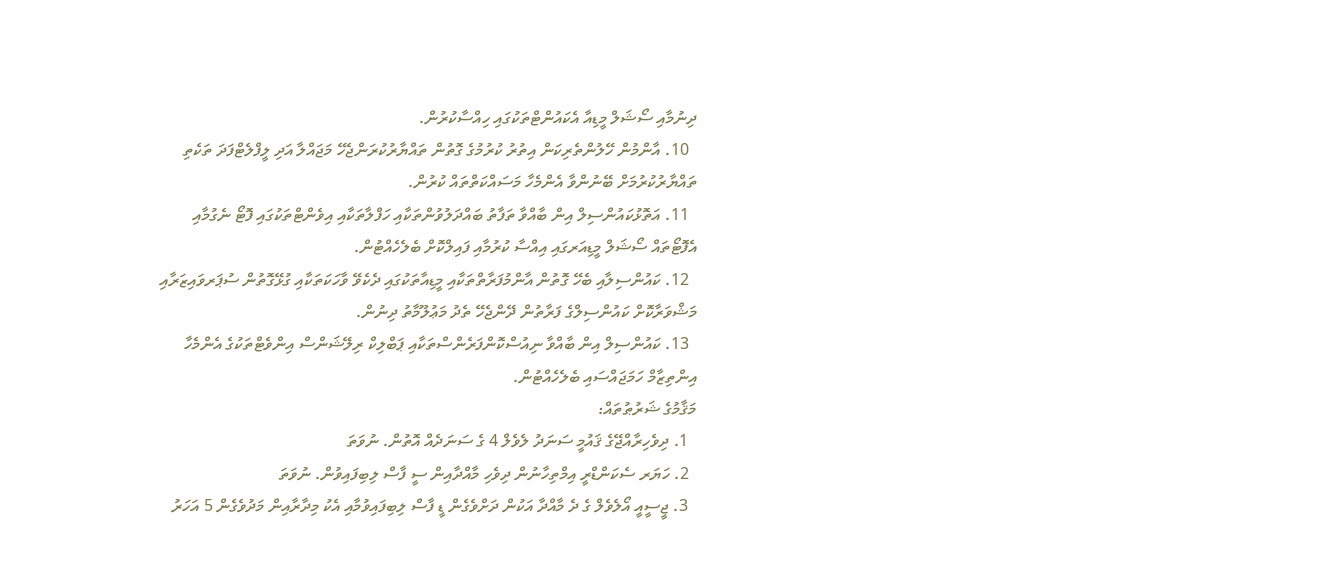ދިނުމާއި ސޯޝަލް މީޑިއާ އެކައުންޓްތަކުގައި ހިއްސާކުރުން.
  10. އާންމުން ހޭލުންތެރިކަން އިތުރު ކުރުމުގެ ގޮތުން ތައްޔާރުކުރަންޖެހޭ މަޖައްލާ އަދި ލީފްލެޓްފަދަ ތަކެތި ތައްޔާރުކުރުމަށް ބޭނުންވާ އެންމެހާ މަސައްކަތްތައް ކުރުން.
  11. އަތޮޅުކައުންސިލް އިން ބާއްވާ ތަފާތު ބައްދަލުވުންތަކާއި ހަފްލާތަކާއި އިވެންޓްތަކުގައި ފޮޓޯ ނެގުމާއި އެފޮޓޯތައް ސޯޝަލް މީޑިއަރގައި އިއްސާ ކުރުމާއި ފައިލްކޮށް ބެލެހެއްޓުން.
  12. ކައުންސިލާއި ބެހޭ ގޮތުން އާންމުފަރާތްތަކާއި މީޑިއާތަކުގައި ދެކެވޭ ވާހަކަތަކާއި ގުޅޭގޮތުން ސުޕަރވައިޒަރާއި މަޝްވަރާކޮށް ކައުންސިލްގެ ފަރާތުން ދޭންޖެހޭ ތެދު މަޢުލޫމާތު ދިނުން.
  13. ކައުންސިލް އިން ބާއްވާ ނިއުސްކޮންފަރެންސްތަކާއި ޕަބްލިކް ރިލޭޝަންސް އިންވެޓްތަކުގެ އެންމެހާ އިންތިޒާމް ހަމަޖައްސައި ބެލެހެއްޓުން.
މަޤާމުގެ ޝަރުޠުތައް:
  1. ދިވެހިރާއްޖޭގެ ޤައުމީ ސަނަދު ލެވެލް 4 ގެ ސަނަދެއް އޮތުން. ނުވަތަ
  2. ހަޔަރ ސެކަންޑްރީ އިމްތިހާނުން ދިވެހި މާއްދާއިން ސީ ފާސް ލިބިފައިވުން. ނުވަތަ
  3. ޖީސީއީ އޯލެވެލް ގެ ދެ މާއްދާ އަކުން ދަށްވެގެން ޑީ ފާސް ލިބިފައިވުމާއި އެކު މިދާރާއިން މަދުވެގެން 5 އަހަރު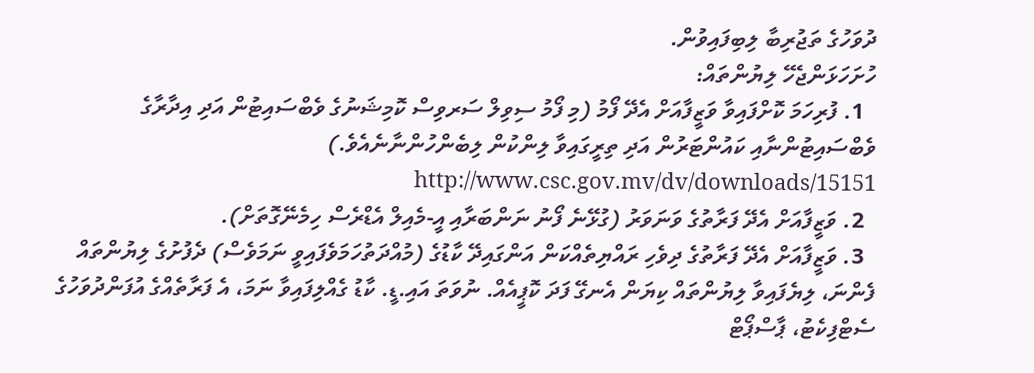ދުވަހުގެ ތަޖުރިބާ ލިބިފައިވުން.
ހުށަހަޅަންޖެހޭ ލިޔުންތައް:
  1. ފުރިހަމަ ކޮށްފައިވާ ވަޒީފާއަށް އެދޭ ފޯމު (މި ފޯމު ސިވިލް ސަރވިސް ކޮމިޝަނުގެ ވެބްސައިޓުން އަދި އިދާރާގެ ވެބްސައިޓުންނާއި ކައުންޓަރުން އަދި ތިރީގައިވާ ލިންކުން ލިބެންހުންނާނެއެވެ.) http://www.csc.gov.mv/dv/downloads/15151
  2. ވަޒީފާއަށް އެދޭ ފަރާތުގެ ވަނަވަރު (ގުޅޭނެ ފޯނު ނަންބަރާއި އީ-މެއިލް އެޑްރެސް ހިމެނޭގޮތަށް).
  3. ވަޒީފާއަށް އެދޭ ފަރާތުގެ ދިވެހި ރައްޔިތެއްކަން އަންގައިދޭ ކާޑުގެ (މުއްދަތުހަމަވެފައިވީ ނަމަވެސް) ދެފުށުގެ ލިޔުންތައް ފެންނަ، ލިޔެފައިވާ ލިޔުންތައް ކިޔަން އެނގޭ ފަދަ ކޮޕީއެއް. ނުވަތަ އައި.ޑީ. ކާޑު ގެއްލިފައިވާ ނަމަ، އެ ފަރާތެއްގެ އުފަންދުވަހުގެ ސެޓްފިކެޓު، ޕާސްޕޯޓް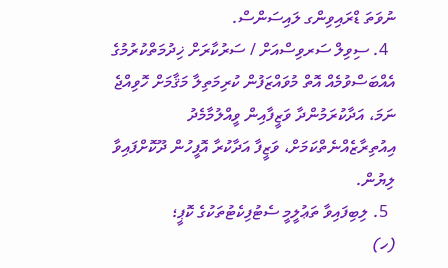ނުވަތަ ޑްރައިވިންގ ލައިސަންސް.
  4. ސިވިލް ސަރވިސްއަށް / ސަރުކާރަށް ޚިދުމަތްކުރުމުގެ އެއްބަސްވުމެއް އޮތް މުވައްޒަފުން ކުރިމަތިލާ މަޤާމަށް ހޮވިއްޖެ ނަމަ، އަދާކުރަމުންދާ ވަޒީފާއިން ވީއްލުމާމެދު އިއުތިރާޒެއްނެތްކަމަށް، ވަޒީފާ އަދާކުރާ އޮފީހުން ދޫކޮށްފައިވާ ލިޔުން.
  5. ލިބިފައިވާ ތަޢުލީމީ ސެޓުފިކެޓުތަކުގެ ކޮޕީ؛
(ހ)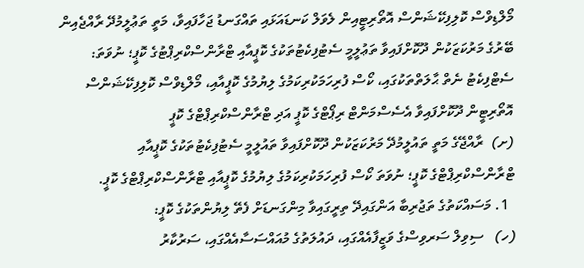މޯލްޑިވްސް ކޮލިފިކޭޝަންސް އޮތޯރިޓީއިން ލެވަލް ކަނޑައަޅައި ތައްގަނޑު ޖަހާފައިވާ، މަތީ ތަޢުލީމުދޭ ރާއްޖެއިން ބޭރުގެ މަރުކަޒަކުން ދޫކޮށްފައިވާ ތަޢުލީމީ ސެޓުފިކެޓުތަކުގެ ކޮޕީއާއި ޓްރާންސްކްރިޕްޓުގެ ކޮޕީ؛ ނުވަތަ: ސެޓްފިކެޓު ނެތް ޙާލަތްތަކުގައި، ކޯސް ފުރިހަމަކުރިކަމުގެ ލިޔުމުގެ ކޮޕީއާއި، މޯލްޑިވްސް ކޮލިފިކޭޝަންސް އޮތޯރިޓީން ދޫކޮށްފައިވާ އެސެސްމަންޓް ރިޕޯޓްގެ ކޮޕީ އަދި ޓްރާންސްކްރިޕްޓްގެ ކޮޕީ
(ށ)  ރާއްޖޭގެ މަތީ ތައުލީމުދޭ މަރުކަޒަކުން ދޫކޮށްފައިވާ ތައުލީމީ ސެޓުފިކެޓުތަކުގެ ކޮޕީއާއި ޓްރާންސްކްރިޕްޓްގެ ކޮޕީ؛ ނުވަތަ ކޯސް ފުރިހަމަކުރިކަމުގެ ލިޔުމުގެ ކޮޕީއާއި ޓްރާންސްކްރިޕްޓްގެ ކޮޕީ.
  1. މަސައްކަތުގެ ތަޖުރިބާ އަންގައިދޭ ތިރީގައިވާ މިންގަނޑަށް ފެތޭ ލިޔުންތަކުގެ ކޮޕީ:
(ހ)   ސިވިލް ސަރވިސްގެ ވަޒީފާއެއްގައި، ދައުލަތުގެ މުއައްސަސާއެއްގައި، ސަރުކާރު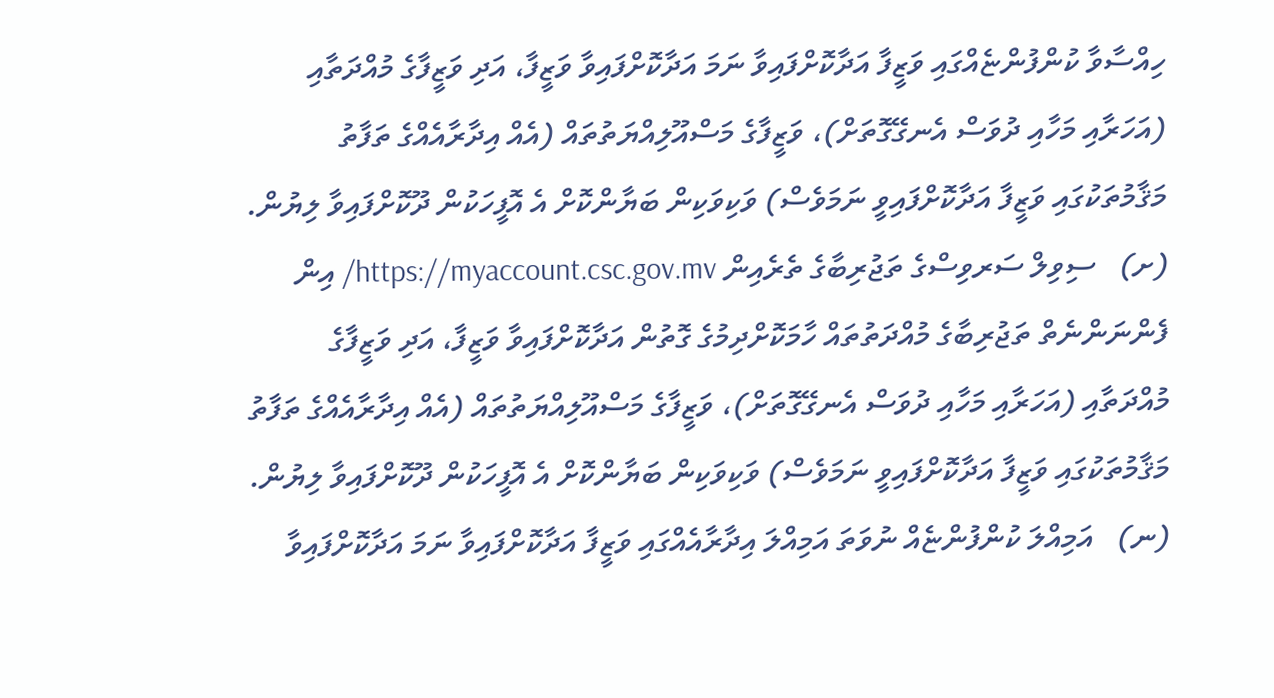ހިއްސާވާ ކުންފުންޏެއްގައި ވަޒީފާ އަދާކޮށްފައިވާ ނަމަ އަދާކޮށްފައިވާ ވަޒީފާ، އަދި ވަޒީފާގެ މުއްދަތާއި (އަހަރާއި މަހާއި ދުވަސް އެނގޭގޮތަށް)، ވަޒީފާގެ މަސްއޫލިއްޔަތުތައް (އެއް އިދާރާއެއްގެ ތަފާތު މަޤާމުތަކުގައި ވަޒީފާ އަދާކޮށްފައިވީ ނަމަވެސް) ވަކިވަކިން ބަޔާންކޮށް އެ އޮފީހަކުން ދޫކޮށްފައިވާ ލިޔުން.
(ށ)   ސިވިލް ސަރވިސްގެ ތަޖުރިބާގެ ތެރެއިން https://myaccount.csc.gov.mv/ އިން ފެންނަންނެތް ތަޖުރިބާގެ މުއްދަތުތައް ހާމަކޮށްދިމުގެ ގޮތުން އަދާކޮށްފައިވާ ވަޒީފާ، އަދި ވަޒީފާގެ މުއްދަތާއި (އަހަރާއި މަހާއި ދުވަސް އެނގޭގޮތަށް)، ވަޒީފާގެ މަސްއޫލިއްޔަތުތައް (އެއް އިދާރާއެއްގެ ތަފާތު މަޤާމުތަކުގައި ވަޒީފާ އަދާކޮށްފައިވީ ނަމަވެސް) ވަކިވަކިން ބަޔާންކޮށް އެ އޮފީހަކުން ދޫކޮށްފައިވާ ލިޔުން.
(ނ)   އަމިއްލަ ކުންފުންޏެއް ނުވަތަ އަމިއްލަ އިދާރާއެއްގައި ވަޒީފާ އަދާކޮށްފައިވާ ނަމަ އަދާކޮށްފައިވާ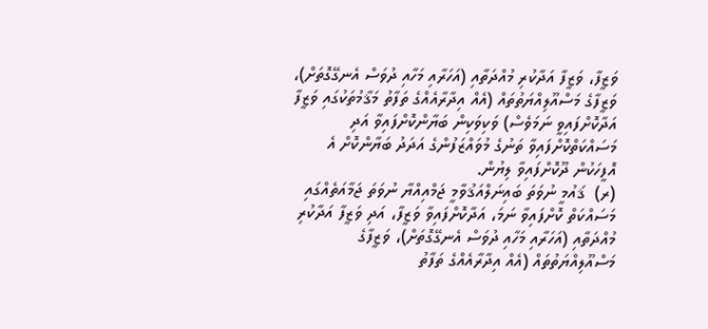ވަޒީފާ، ވަޒީފާ އަދާކުރި މުއްދަތާއި (އަހަރާއި މަހާއި ދުވަސް އެނގޭގޮތަށް)، ވަޒީފާގެ މަސްއޫލިއްޔަތުތައް (އެއް އިދާރާއެއްގެ ތަފާތު މަޤާމުތަކުގައި ވަޒީފާ އަދާކޮށްފައިވީ ނަމަވެސް) ވަކިވަކިން ބަޔާންކޮށްފައިވާ އަދި މަސައްކަތްކޮށްފައިވާ ތަނުގެ މުވައްޒަފުންގެ އަދަދު ބަޔާންކޮށް އެ އޮފީހަކުން ދޫކޮށްފައިވާ ލިޔުން.
(ރ)  ޤައުމީ ނުވަތަ ބައިނަލްއަޤުވާމީ ޖަމްއިއްޔާ ނުވަތަ ޖަމާއަތެއްގައި މަސައްކަތް ކޮށްފައިވާ ނަމަ، އަދާކޮށްފައިވާ ވަޒީފާ، އަދި ވަޒީފާ އަދާކުރި މުއްދަތާއި (އަހަރާއި މަހާއި ދުވަސް އެނގޭގޮތަށް)، ވަޒީފާގެ މަސްއޫލިއްޔަތުތައް (އެއް އިދާރާއެއްގެ ތަފާތު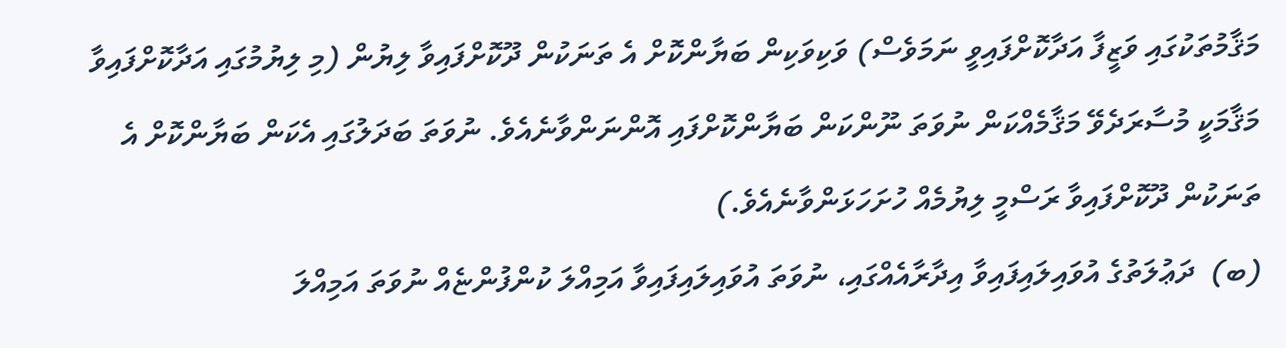މަޤާމުތަކުގައި ވަޒީފާ އަދާކޮށްފައިވީ ނަމަވެސް) ވަކިވަކިން ބަޔާންކޮށް އެ ތަނަކުން ދޫކޮށްފައިވާ ލިޔުން (މި ލިޔުމުގައި އަދާކޮށްފައިވާ މަޤާމަކީ މުސާރަދެވޭ މަޤާމެއްކަން ނުވަތަ ނޫންކަން ބަޔާންކޮށްފައި އޮންނަންވާނެއެވެ. ނުވަތަ ބަދަލުގައި އެކަން ބަޔާންކޮށް އެ ތަނަކުން ދޫކޮށްފައިވާ ރަސްމީ ލިޔުމެއް ހުށަހަޅަންވާނެއެވެ.)
(ބ)  ދަޢުލަތުގެ އުވައިލައިފައިވާ އިދާރާއެއްގައި، ނުވަތަ އުވައިލައިފައިވާ އަމިއްލަ ކުންފުންޏެއް ނުވަތަ އަމިއްލަ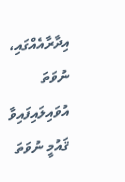އިދާރާއެއްގައި، ނުވަތަ އުވައިލައިފައިވާ ޤައުމީ ނުވަތަ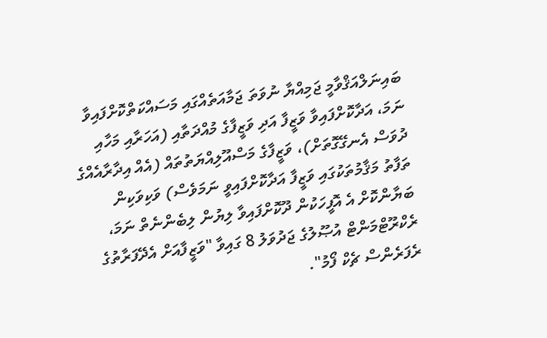ބައިނަލްއަޤްވާމީ ޖަމިއްޔާ ނުވަތަ ޖަމާއަތެއްގައި މަސައްކަތްކޮށްފައިވާ ނަމަ، އަދާކޮށްފައިވާ ވަޒީފާ އަދި ވަޒީފާގެ މުއްދަތާއި (އަހަރާއި މަހާއި ދުވަސް އެނގޭގޮތަށް)، ވަޒީފާގެ މަސްއޫލިއްޔަތުތައް (އެއް އިދާރާއެއްގެ ތަފާތު މަޤާމުތަކުގައި ވަޒީފާ އަދާކޮށްފައިވީ ނަމަވެސް) ވަކިވަކިން ބަޔާންކޮށް އެ އޮފީހަކުން ދޫކޮށްފައިވާ ލިޔުން ލިބެންނެތް ނަމަ، ރެކްރޫޓްމަންޓް އުޞޫލުގެ ޖަދުވަލު 8 ގައިވާ "ވަޒީފާއަށް އެދޭފަރާތުގެ ރެފަރެންސް ޗެކް ފޯމު".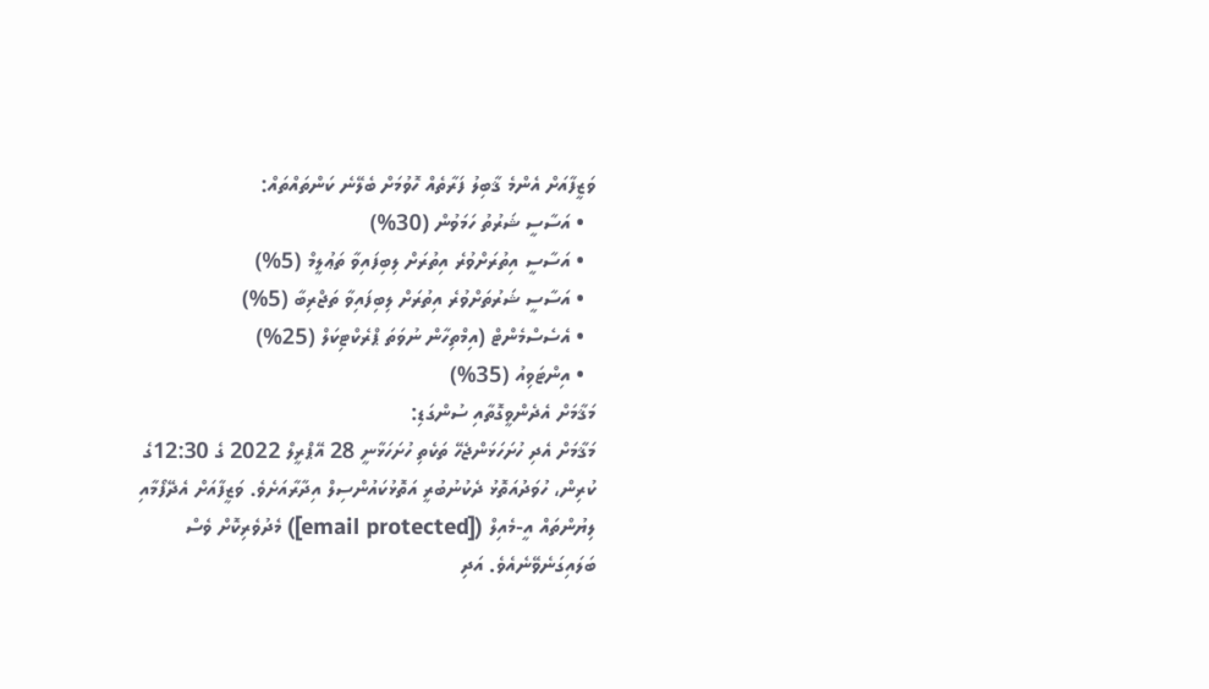ވަޒީފާއަށް އެންމެ ޤާބިލު ފަރާތެއް ހޮވުމަށް ބެލޭނެ ކަންތައްތައް:
  • އަސާސީ ޝަރުތު ހަމަވުން (30%)
  • އަސާސީ އިތުރަށްވުރެ އިތުރަށް ލިބިފައިވާ ތަޢުލީމް (5%)
  • އަސާސީ ޝަރުތަށްވުރެ އިތުރަށް ލިބިފައިވާ ތަޖްރިބާ (5%)
  • އެސެސްމެންޓް (އިމްތިހާން ނުވަތަ ޕްރެކްޓިކަލް (25%)
  • އިންޓަވިއު (35%)
މަޤާމަށް އެދެންވީގޮތާއި ސުންގަޑި:
މަޤާމަށް އެދި ހުށަހަޅަންޖެހޭ ތަކެތި ހުށަހަޅާނީ 28 އޭޕްރީލް 2022 ގެ 12:30ގެ ކުރިން، ހުވަދުއަތޮޅު ދެކުނުބުރީ އަތޮޅުކައުންސިލް އިދާރާއަށެވެ. ވަޒީފާއަށް އެދޭފޯމާއި ލިޔުންތައް އީ-މެއިލް ([email protected]) މެދުވެރިކޮށް ވެސް ބަލައިގަނެވޭނެއެވެ. އަދި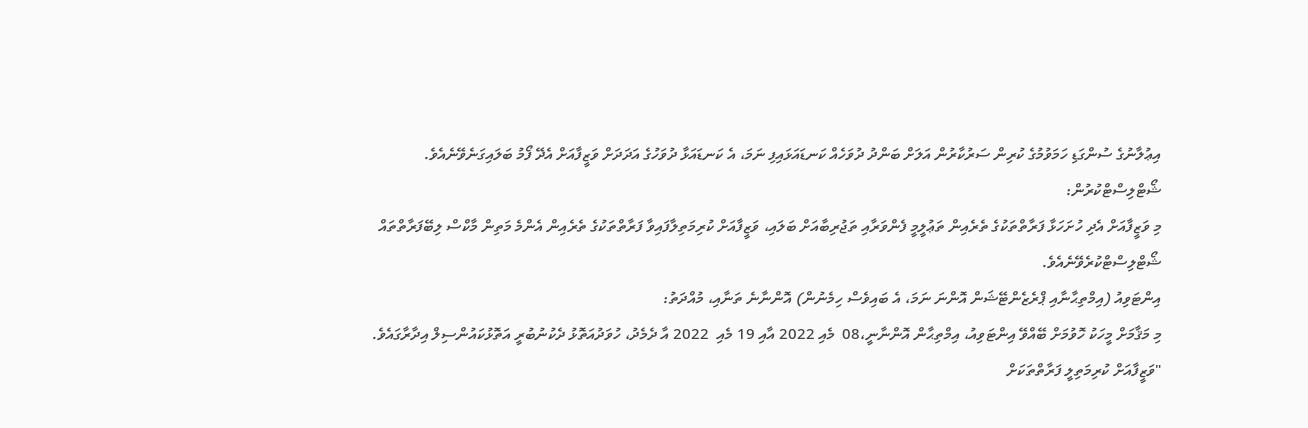އިޢުލާނުގެ ސުންގަޑި ހަމަވުމުގެ ކުރިން ސަރުކާރުން އަލަށް ބަންދު ދުވަހެއް ކަނޑައަޅައިފި ނަމަ، އެ ކަނޑައަޅާ ދުވަހުގެ އަދަދަށް ވަޒީފާއަށް އެދޭ ފޯމު ބަލައިގަނެވޭނެއެވެ.
ޝޯޓްލިސްޓްކުރުން:
މި ވަޒީފާއަށް އެދި ހުށަހަޅާ ފަރާތްތަކުގެ ތެރެއިން ތަޢުލީމީ ފެންވަރާއި ތަޖުރިބާއަށް ބަލައި، ވަޒީފާއަށް ކުރިމަތިލާފައިވާ ފަރާތްތަކުގެ ތެރެއިން އެންމެ މަތިން މާކްސް ލިބޭފަރާތްތައް ޝޯޓްލިސްޓްކުރެވޭނެއެވެ.
އިންޓަވިއު (އިމްތިޙާނާއި ޕްރެޒެންޓޭޝަން އޮންނަ ނަމަ، އެ ބައިވެސް ހިމެނުން) އޮންނާނެ ތަނާއި، މުއްދަތު:
މި މަޤާމަށް މީހަކު ހޮވުމަށް ބޭއްވޭ އިންޓަވިއު، އިމްތިޙާން އޮންނާނީ،08  މެއި 2022 އާއި 19 މެއި  2022 އާ ދެމެދު، ހުވަދުއަތޮޅު ދެކުނުބުރީ އަތޮޅުކައުންސިލް އިދާރާގައެވެ.
"ވަޒީފާއަށް ކުރިމަތިލީ ފަރާތްތަކަށް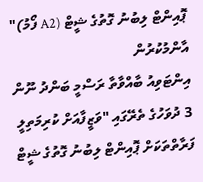ޕޮއިންޓް ލިބުނު ގޮތުގެ ޝީޓް (A2 ފޯމު)" އާންމުކުރުން
އިންޓަވިއު ބާއްވާތާ ރަސްމީ ބަންދު ނޫން 3 ދުވަހުގެ ތެރޭގައި "ވަޒީފާއަށް ކުރިމަތިލީ ފަރާތްތަކަށް ޕޮއިންޓް ލިބުނު ގޮތުގެ ޝީޓް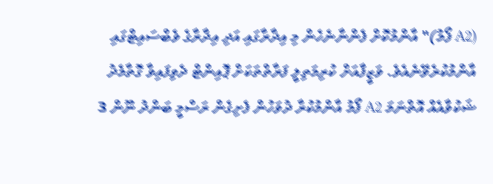(A2 ފޯމު)" އާންމުކޮށް ފެންނާނެހެން މި އިދާރާގައި އަދި އިދާރާގެ ވެބްސައިޓްގައި އާންމުކުރެވޭނެއެވެ. ވަޒީފާއަށް ކުރިމަތިލީ ފަރާތްތަކަށް ޕޮއިންޓް ދެވިފައިވާ ގޮތާމެދު ޝަކުވާއެއް އޮތްނަމަ A2 ފޯމު އާންމުކުރާ ދުވަހުން ފެށިގެން ރަސްމީ ބަންދު ނޫން 3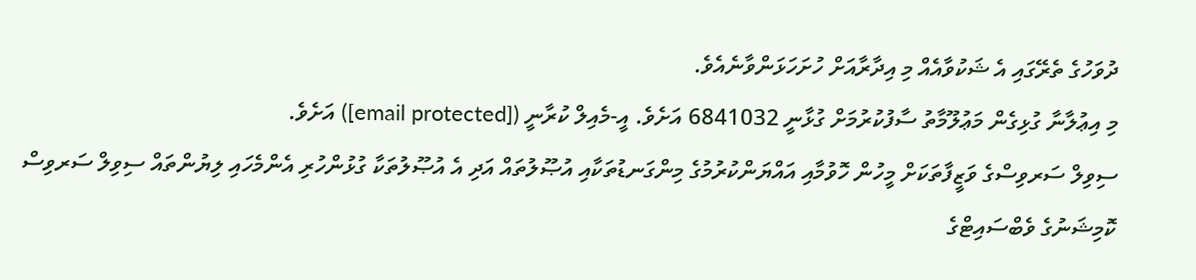ދުވަހުގެ ތެރޭގައި އެ ޝަކުވާއެއް މި އިދާރާއަށް ހުށަހަޅަންވާނެއެވެ.
މި އިޢުލާނާ ގުޅިގެން މަޢުލޫމާތު ސާފުކުރުމަށް ގުޅާނީ 6841032 އަށެވެ. އީ-މެއިލް ކުރާނީ ([email protected]) އަށެވެ.
ސިވިލް ސަރވިސްގެ ވަޒީފާތަކަށް މީހުން ހޮވުމާއި އައްޔަންކުރުމުގެ މިންގަނޑުތަކާއި އުޞޫލުތައް އަދި އެ އުޞޫލުތަކާ ގުޅުންހުރި އެންމެހައި ލިޔުންތައް ސިވިލް ސަރވިސް ކޮމިޝަނުގެ ވެބްސައިޓްގެ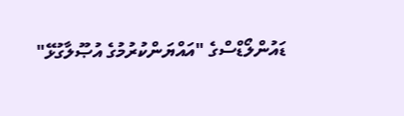ޑައުންލޯޑްސްގެ "އައްޔަންކުރުމުގެ އުޞޫލާގުޅޭ"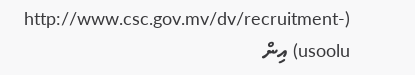(http://www.csc.gov.mv/dv/recruitment-usoolu) އިން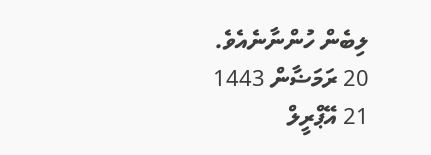ލިބެން ހުންނާނެއެވެ.
20 ރަމަޟާން 1443
21 އޭޕްރީލް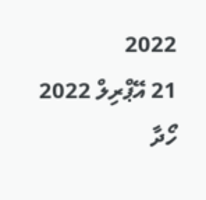2022
21 އޭޕްރިލް 2022
ހޯދާ